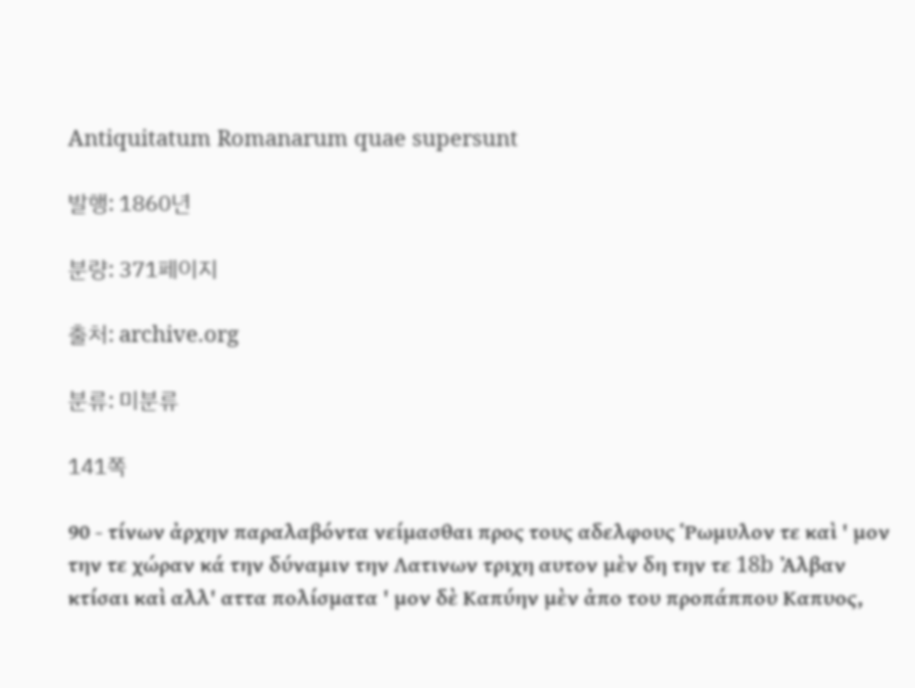Antiquitatum Romanarum quae supersunt

발행: 1860년

분량: 371페이지

출처: archive.org

분류: 미분류

141쪽

90 - τίνων ἀρχην παραλαβόντα νείμασθαι προς τους αδελφους Ῥωμυλον τε καὶ ' μον την τε χώραν κά την δύναμιν την Λατινων τριχη αυτον μὲν δη την τε 18b Ἀλβαν κτίσαι καὶ αλλ' αττα πολίσματα ' μον δὲ Καπύην μὲν ἀπο του προπάππου Καπυος,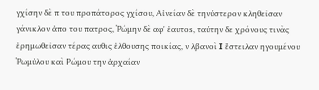γχίσην δὲ π του προπάτορος γχίσου, Αἰνείαν δὲ τηνύστερον κληθεῖσαν γάνικλον ἀπο του πατρος, Ῥώμην δὲ αφ' ἐαυτοs, ταύτην δε χρόνους τινὰς ἐρημωθεῖσαν τέρας αυθις ἐλθουσης ποικίας, ν λβανοὶ I ἔστειλαν ηγουμένου Ῥωμύλου καὶ Ρώμου την ἀρχαίαν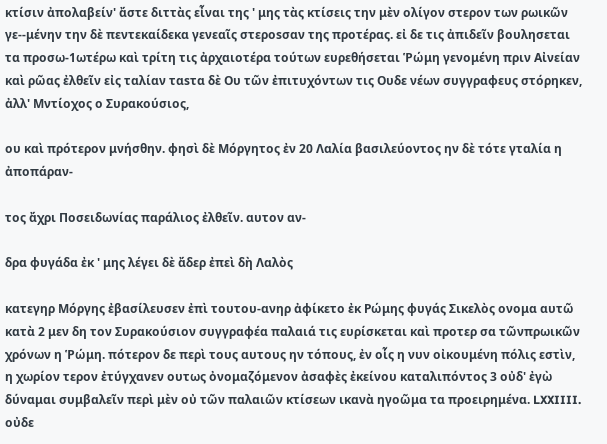κτίσιν ἀπολαβείν' ἄστε διττὰς εἶναι της ' μης τὰς κτίσεις την μὲν ολίγον στερον των ρωικῶν γε--μένην την δὲ πεντεκαίδεκα γενεαῖς στεροsσαν της προτέρας. εἰ δε τις ἀπιδεῖν βουλησεται τα προσω-1ωτέρω καὶ τρίτη τις ἀρχαιοτέρα τούτων ευρεθήσεται Ῥώμη γενομένη πριν Αἰνείαν καὶ ρῶας ἐλθεῖν εἰς ταλίαν ταsτα δὲ Ου τῶν ἐπιτυχόντων τις Ουδε νέων συγγραφευς στόρηκεν, ἀλλ' Mντίοχος ο Συρακούσιος,

ου καὶ πρότερον μνήσθην. φησὶ δὲ Μόργητος ἐν 20 Λαλία βασιλεύοντος ην δὲ τότε γταλία η ἀποπάραν-

τος ἄχρι Ποσειδωνίας παράλιος ἐλθεῖν. αυτον αν-

δρα φυγάδα ἐκ ' μης λέγει δὲ ἄδερ ἐπεὶ δὴ Λαλὸς

κατεγηρ Μόργης ἐβασίλευσεν ἐπὶ τουτου-ανηρ ἀφίκετο ἐκ Pώμης φυγάς Σικελὸς ονομα αυτῶ κατὰ 2 μεν δη τον Συρακούσιον συγγραφέα παλαιά τις ευρίσκεται καὶ προτερ σα τῶνπρωικῶν χρόνων η Ῥώμη. πότερον δε περὶ τους αυτους ην τόπους, ἐν οἷς η νυν οἰκουμένη πόλις εστὶν, η χωρίον τερον ἐτύγχανεν ουτως ὀνομαζόμενον ἀσαφὲς ἐκείνου καταλιπόντος 3 οὐδ' ἐγὼ δύναμαι συμβαλεῖν περὶ μὲν οὐ τῶν παλαιῶν κτίσεων ικανὰ ηγοῶμα τα προειρημένα. LXXIIII. οὐδε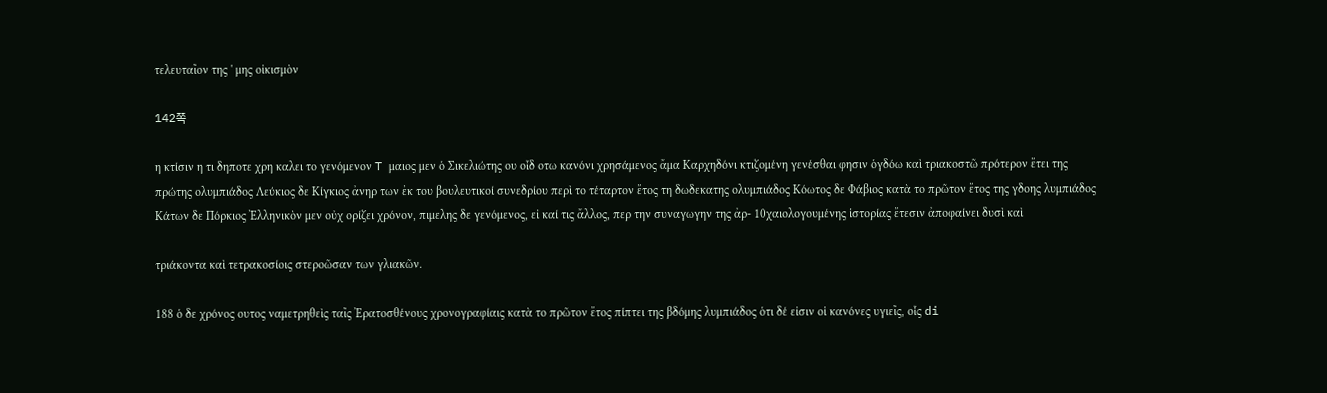τελευταῖον της ' μης οἰκισμὸν

142쪽

η κτίσιν η τι δηποτε χρη καλει το γενόμενον T μαιος μεν ὁ Σικελιώτης ου οἶδ οτω κανόνι χρησάμενος ἄμα Καρχηδόνι κτιζομένη γενέσθαι φησιν ὁγδόω καὶ τριακοστῶ πρότερον ἔτει της πρώτης ολυμπιάδος Λεύκιος δε Κίγκιος ἀνηρ των ἐκ του βουλευτικοί συνεδρίου περὶ το τέταρτον ἔτος τη δωδεκατης ολυμπιάδος Κόωτος δε Φάβιος κατὰ το πρῶτον ἔτος της γδοης λυμπιάδος Κάτων δε Πόρκιος Ἐλληνικὸν μεν οὐχ ορίζει χρόνον, πιμελης δε γενόμενος, εἰ καί τις ἄλλος, περ την συναγωγην της ἀρ- 10χαιολογουμένης ἱστορίας ἔτεσιν ἀποφαίνει δυσὶ καὶ

τριάκοντα καὶ τετρακοσίοις στεροῶσαν των γλιακῶν.

188 ὁ δε χρόνος ουτος ναμετρηθεὶς ταῖς Ἐρατοσθένους χρονογραφίαις κατὰ το πρῶτον ἔτος πίπτει της βδόμης λυμπιάδος ὁτι δέ εἰσιν οἱ κανόνες υγιεῖς, οἷς di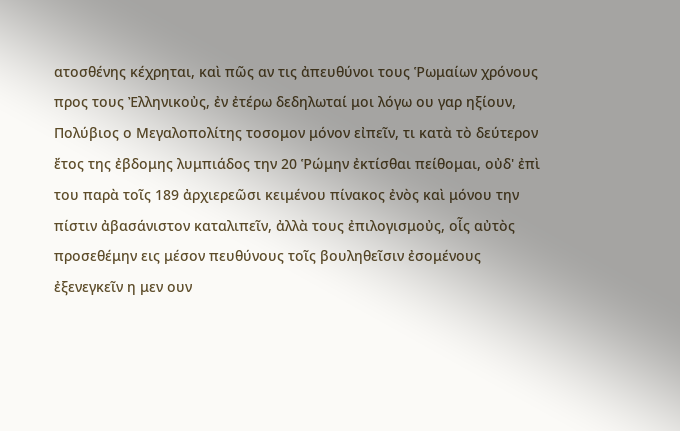ατοσθένης κέχρηται, καὶ πῶς αν τις ἀπευθύνοι τους Ῥωμαίων χρόνους προς τους Ἐλληνικοὐς, ἐν ἐτέρω δεδηλωταί μοι λόγω ου γαρ ηξίουν, Πολύβιος ο Μεγαλοπολίτης τοσομον μόνον εἰπεῖν, τι κατὰ τὸ δεύτερον ἔτος της ἐβδομης λυμπιάδος την 20 Ῥώμην ἐκτίσθαι πείθομαι, οὐδ' ἐπὶ του παρὰ τοῖς 189 ἀρχιερεῶσι κειμένου πίνακος ἐνὸς καὶ μόνου την πίστιν ἀβασάνιστον καταλιπεῖν, ἀλλὰ τους ἐπιλογισμοὐς, οἷς αὐτὸς προσεθέμην εις μέσον πευθύνους τοῖς βουληθεῖσιν ἐσομένους ἐξενεγκεῖν η μεν ουν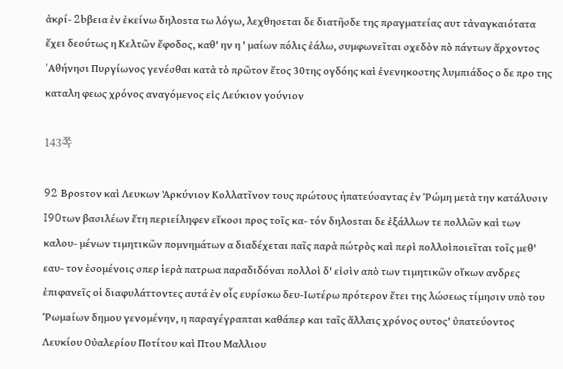ἀκρί- 2bβεια ἐν ἐκείνω δηλοsτα τω λόγω, λεχθησεται δε διατῆσδε της πραγματείας αυτ τἀναγκαιότατα ἔχει δεούτως η Κελτῶν ἔφοδος, καθ' ην η ' μαίων πόλις ἐάλω, συμφωνεῖται σχεδὸν πὸ πάντων ἄρχοντος 'Aθήνησι Πυργίωνος γενέσθαι κατὰ τὸ πρῶτον ἔτος 30της ογδόης καὶ ἐνενηκοστης λυμπιάδος ο δε προ της καταλη φεως χρόνος αναγόμενος εἰς Λεύκιον γούνιον

143쪽

92 Bροsτον καὶ Λευκων Ἀρκύνιον Κολλατῖνον τους πρώτους ἡπατεύσαντας ἐν Ῥώμη μετὰ την κατάλυσιν I90των βασιλέων ἔτη περιείληφεν εἴκοσι προς τοῖς κα- τόν δηλοsται δε ἐξάλλων τε πολλῶν καὶ των καλου- μένων τιμητικῶν πομνημάτων α διαδέχεται παῖς παρὰ πώτρὸς καὶ περὶ πολλοὶποιεῖται τοῖς μεθ' εαυ- τον ἐσομένοις σπερ ἱερὰ πατρωα παραδιδόναι πολλοὶ δ' εἰσὶν απὸ των τιμητικῶν οἴκων ανδρες ἐπιφανεῖς οἱ διαφυλάττοντες αυτά ἐν οἷς ευρίσκω δευ-Iωτέρω πρότερον ἔτει της λώσεως τίμησιν υπὸ του Ῥωμaίων δημου γενομένην, η παραγέγραπται καθάπερ και ταῖς ἄλλαις χρόνος ουτος' ὐπατεύοντος Λευκίου Οὐαλερίου Ποτίτου καὶ Πτου Μαλλιου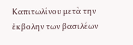Καπιτωλίνου μετὰ την ἐκβολην των βασιλέων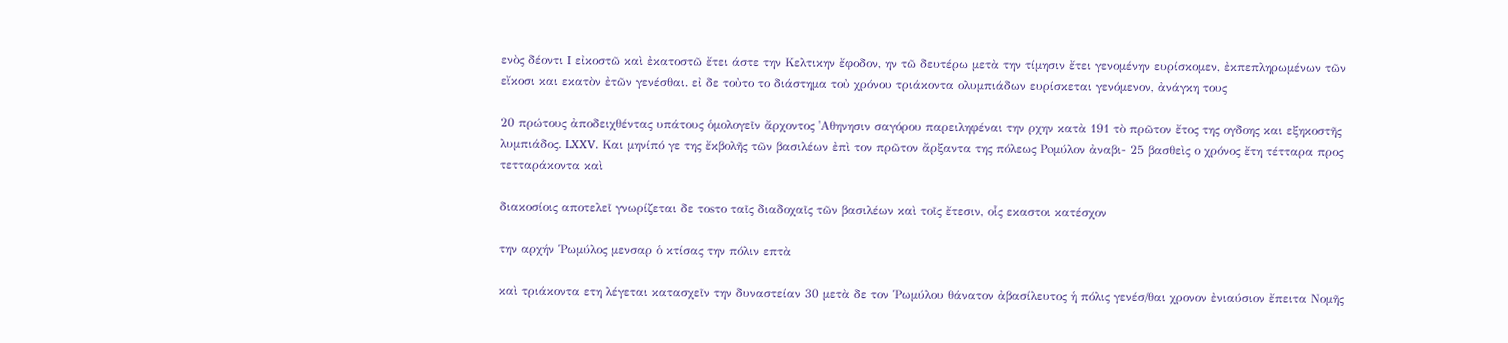ενὸς δέοντι I εἰκοστῶ καὶ ἐκατοστῶ ἔτει άστε την Κελτικην ἔφοδον, ην τῶ δευτέρω μετὰ την τίμησιν ἔτει γενομένην ευρίσκομεν, ἐκπεπληρωμένων τῶν εἴκοσι και εκατὸν ἐτῶν γενέσθαι. εἰ δε τοὐτο το διάστημα τοὐ χρόνου τριάκοντα ολυμπιάδων ευρίσκεται γενόμενον, ἀνάγκη τους

20 πρώτους ἀποδειχθέντας υπάτους ὁμολογεῖν ἄρχοντος 'Aθηνησιν σαγόρου παρειληφέναι την ρχην κατὰ 191 τὸ πρῶτον ἔτος της ογδοης και εξηκοστῆς λυμπιάδος. LXXV. Και μηνίπό γε της ἔκβολῆς τῶν βασιλέων ἐπὶ τον πρῶτον ἄρξαντα της πόλεως Poμύλον ἀναβι- 25 βασθεὶς ο χρόνος ἔτη τέτταρα προς τετταράκοντα καὶ

διακοσίοις αποτελεῖ γνωρίζεται δε τοsτο ταῖς διαδοχαῖς τῶν βασιλέων καὶ τοῖς ἔτεσιν, οἷς εκαστοι κατέσχον

την αρχήν Ῥωμύλος μενσαρ ὁ κτίσας την πόλιν επτὰ

καὶ τριάκοντα ετη λέγεται κατασχεῖν την δυναστείαν 30 μετὰ δε τον Ῥωμύλου θάνατον ἀβασίλευτος ἡ πόλις γενέσ/θαι χρονον ἐνιαύσιον ἔπειτα Νομῆς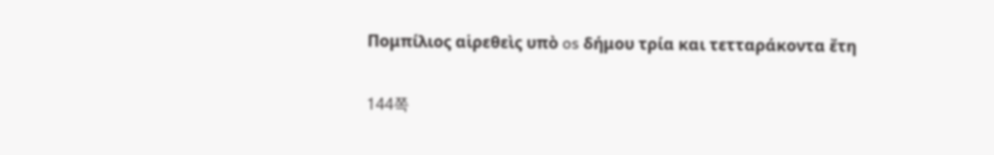Πομπίλιος αἱρεθεὶς υπὸ os δήμου τρία και τετταράκοντα ἔτη

144쪽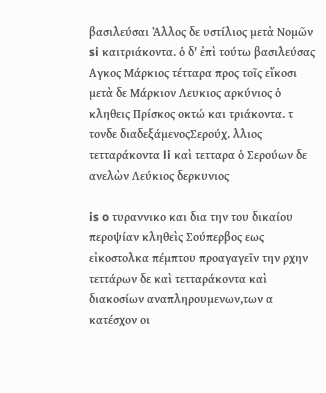βασιλεύσαι Ἀλλος δε υστίλιος μετὰ Νομῶν si καιτριάκοντα. ὁ δ' ἐπὶ τούτω βασιλεύσας Aγκος Μάρκιος τέτταρα προς τοῖς εἴκοσι μετὰ δε Μάρκιον Λευκιος αρκύνιος ὁ κληθεις Πρίσκος οκτώ και τριάκοντα. τ τονδε διαδεξάμενοςΣερούχ. λλιος τετταράκοντα li καὶ τετταρα ὁ Σερούων δε ανελὼν Λεύκιος δερκυνιος

is o τυραννικο και δια την του δικαίου περοψίαν κληθεὶς Σούπερβος εως εἰκοστολκα πέμπτου προαγαγεῖν την ρχην τεττάρων δε καὶ τετταράκοντα καὶ διακοσίων αναπληρουμενων,των α κατέσχον οι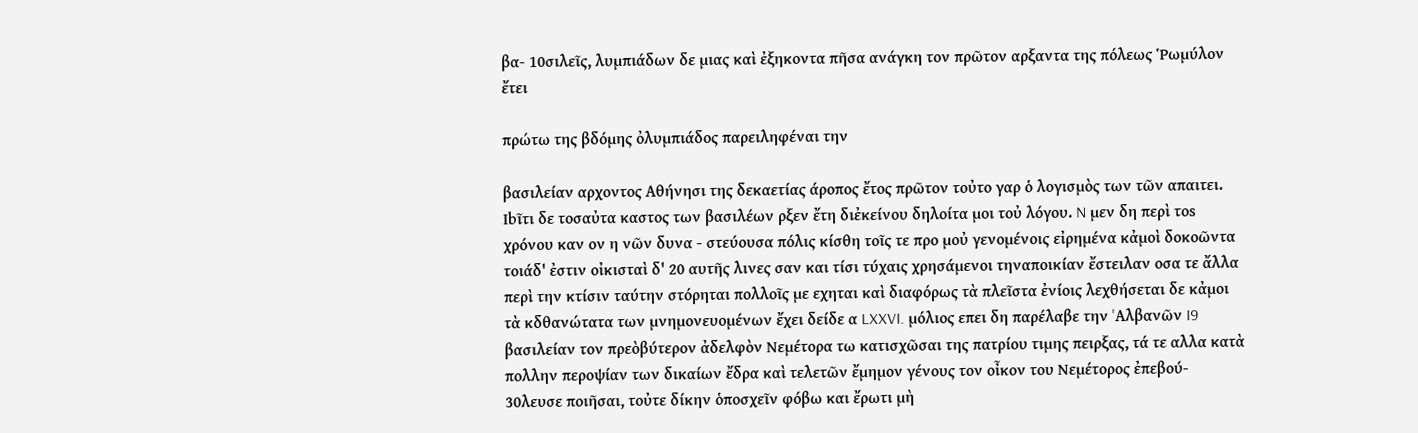βα- 10σιλεῖς, λυμπιάδων δε μιας καὶ ἐξηκοντα πῆσα ανάγκη τον πρῶτον αρξαντα της πόλεως Ῥωμύλον ἔτει

πρώτω της βδόμης ὀλυμπιάδος παρειληφέναι την

βασιλείαν αρχοντος Αθήνησι της δεκαετίας άροπος ἔτος πρῶτον τοὐτο γαρ ὁ λογισμὸς των τῶν απαιτει. Ibῖτι δε τοσαὐτα καστος των βασιλέων ρξεν ἔτη διἐκείνου δηλοίτα μοι τοὐ λόγου. N μεν δη περὶ τοs χρόνου καν ον η νῶν δυνα - στεύουσα πόλις κίσθη τοῖς τε προ μοὐ γενομένοις εἰρημένα κἀμοὶ δοκοῶντα τοιάδ' ἐστιν οἰκισταὶ δ' 20 αυτῆς λινες σαν και τίσι τύχαις χρησάμενοι τηναποικίαν ἔστειλαν οσα τε ἄλλα περὶ την κτίσιν ταύτην στόρηται πολλοῖς με εχηται καὶ διαφόρως τὰ πλεῖστα ἐνίοις λεχθήσεται δε κἀμοι τὰ κδθανώτατα των μνημονευομένων ἔχει δείδε α LXXVI. μόλιος επει δη παρέλαβε την 'Aλβανῶν I9 βασιλείαν τον πρεὸβύτερον ἀδελφὸν Νεμέτορα τω κατισχῶσαι της πατρίου τιμης πειρξας, τά τε αλλα κατὰ πολλην περοψίαν των δικαίων ἔδρα καὶ τελετῶν ἔμημον γένους τον οἶκον του Νεμέτορος ἐπεβού- 30λευσε ποιῆσαι, τοὐτε δίκην ὁποσχεῖν φόβω και ἔρωτι μὴ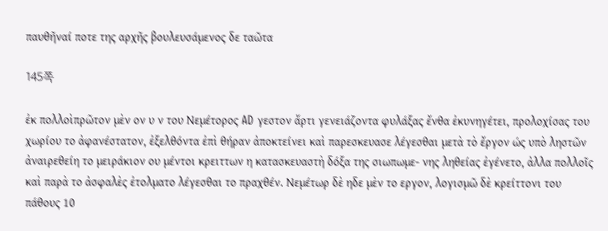παυθῆναί ποτε της αρχῆς βουλευσάμενος δε ταῶτα

145쪽

ἐκ πολλοὶπρῶτον μὲν ον υ ν του Νεμέτορος AD γεστον ἄρτι γενειάζοντα φυλάξας ἔνθα ἐκυνηγέτει, προλοχίσας του χωρίου το ἀφανέστατον, ἐξελθόντα ἐπὶ θήραν ἀποκτείνει καὶ παρεσκευασε λέγεσθαι μετὰ τὸ ἔργον ώς υπὸ ληστῶν ἀναιρεθείη το μειράκιον ου μέντοι κρειττων η κατασκευαστὴ δόξα της σιωπωμε- νης ληθείας ἐγένετο, ἀλλα πολλοῖς καὶ παρὰ το ἀσφαλὲς ἐτολματο λέγεσθαι το πραχθέν. Νεμέτωρ δὲ ηδε μὲν το εργον, λογισμῶ δὲ κρείττονι του πάθους 10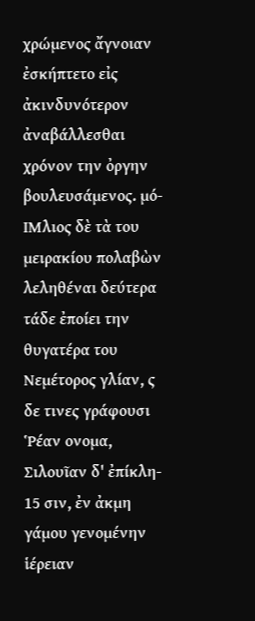χρώμενος ἄγνοιαν ἐσκήπτετο εἰς ἀκινδυνότερον ἀναβάλλεσθαι χρόνον την ὀργην βουλευσάμενος. μό- IMλιος δὲ τὰ του μειρακίου πολαβὼν λεληθέναι δεύτερα τάδε ἐποίει την θυγατέρα του Νεμέτορος γλίαν, ς δε τινες γράφουσι Ῥέαν ονομα, Σιλουῖαν δ' ἐπίκλη- 15 σιν, ἐν ἀκμη γάμου γενομένην ἱέρειαν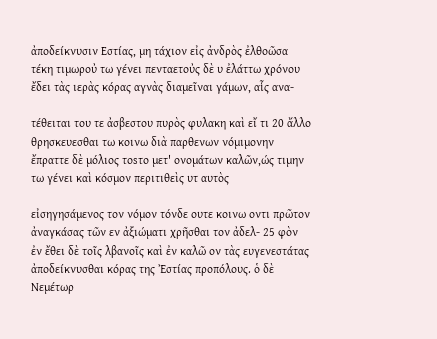ἀποδείκνυσιν Eστίας, μη τάχιον εἰς ἀνδρὸς ἐλθοῶσα τέκη τιμωροὐ τω γένει πενταετοὐς δὲ υ ἐλάττω χρόνου ἔδει τὰς ιερὰς κόρας αγνὰς διαμεῖναι γάμων, αἷς ανα-

τέθειται του τε ἀσβεστου πυρὸς φυλακη καὶ εἴ τι 20 ἄλλο θρησκευεσθαι τω κοινω διὰ παρθενων νόμιμονην ἔπραττε δὲ μόλιος τοsτο μετ' ονομάτων καλῶν,ώς τιμην τω γένει καὶ κόσμον περιτιθεὶς υτ αυτὸς

εἰσηγησάμενος τον νόμον τόνδε ουτε κοινω οντι πρῶτον ἀναγκάσας τῶν εν ἀξιώματι χρῆσθαι τον ἀδελ- 25 φὸν ἐν ἔθει δὲ τοῖς λβανοῖς καὶ ἐν καλῶ ον τὰς ευγενεστάτας ἀποδείκνυσθαι κόρας της Ἐστίας προπόλους. ὁ δὲ Νεμέτωρ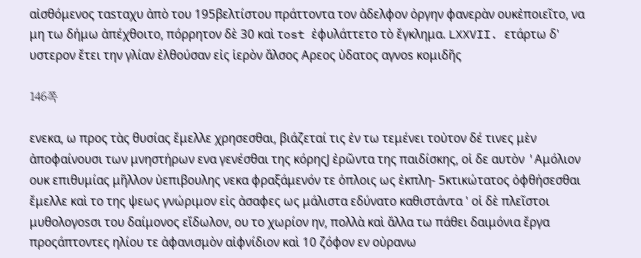αἰσθόμενος ταsταχυ ἀπὸ του 195βελτίστου πράττοντα τον ἀδελφον ὀργην φανερὰν ουκἐποιεῖτο, να μη τω δήμω ἀπέχθοιτο, πόρρητον δὲ 30 καὶ τost ἐφυλάττετο τὸ ἔγκλημα. LXXVII. ετάρτω δ' υστερον ἔτει την γλίαν ἐλθούσαν εἰς ἱερὸν ἄλσος Αρεος ὐδατος αγνοs κομιδῆς

146쪽

ενεκα, ω προς τὰς θυσίας ἔμελλε χρησεσθαι, βιάζεταί τις ἐν τω τεμένει τοὐτον δέ τινες μὲν ἀποφαίνουσι των μνηστήρων ενα γενέσθαι της κόρηςJ ἐρῶντα της παιδίσκης, οἱ δε αυτὸν 'Aμόλιον ουκ επιθυμίας μῆλλον ὐεπιβουλης νεκα φραξάμενόν τε ὁπλοις ως ἐκπλη- 5κτικώτατος ὀφθήσεσθαι ἔμελλε καὶ το της ψεως γνώριμον εἰς ἀσαφες ως μάλιστα εδύνατο καθιστάντα ' οἱ δὲ πλεῖστοι μυθολογοsσι του δαίμονος εἴδωλον, ου το χωρίον ην, πολλὰ καὶ ἄλλα τω πάθει δαιμόνια ἔργα προςάπτοντες ηλίου τε ἀφανισμὸν αἰφνίδιον καὶ 10 ζόφον εν οὐρανω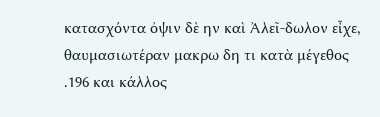κατασχόντα ὀψιν δὲ ην καὶ Ἀλεῖ-δωλον εἶχε, θαυμασιωτέραν μακρω δη τι κατὰ μέγεθος .196 και κάλλος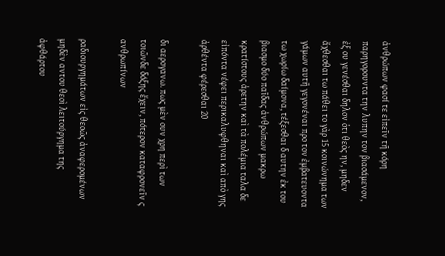ἀνθρώπων φασί τε εἰπεῖν τῆ κόρη παρηγορουντα την λυπην τον βιασάμενον, ἐξ ου γενέσθαι δηλον ὁτι θεὸς ην, μηδεν ἄχθεσθαι τω πάθει το γὰρ 15 κοινώνημα των γάμων αυτῆ γεγονέναι προ τον ἐμβατευοντα τω χωρίω δαίμονα, τέξεσθαι δ αυτην ἐκ του βιασμο δύο παῖδας ἀνθρώπων μακρω κρατίστους ἀρετην καὶ τὰ πολέμια ταλα δε εἰπόντα νέφει περικαλυφθηναι καὶ απὸ γης ἀρθέντα φέρεσθαι 20

δι αερογανω. πως μὲν ουν χρη περὶ των τοιῶνδε δόξης ἔχειν, πότερον καταφρονεῖν ς ανθρωπίνων

ραδιουργημάτων εἰς θεοῶς ἀναφερομένων μηδὲν αντου θεοὶ λειτούργημα της ἀφθάρτου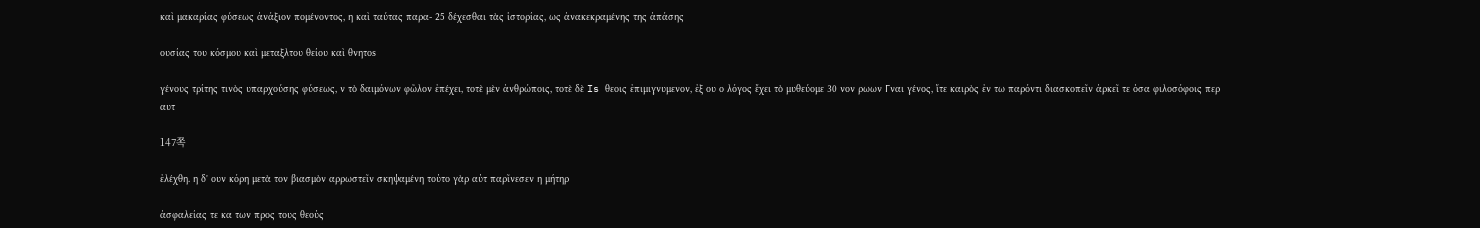καὶ μακαρίας φύσεως ἀνάξιον πομένοντος, η καὶ ταύτας παρα- 25 δέχεσθαι τὰς ἱστορίας, ως ἀνακεκραμένης της ἀπάσης

ουσίας του κόσμου καὶ μεταξλτου θείου καὶ θνητοs

γένους τρίτης τινὸς υπαρχούσης φύσεως, ν τὸ δαιμόνων φῶλον ἐπέχει, τοτὲ μὲν ἀνθρώποις, τοτὲ δὲ Is θεοις ἐπιμιγνυμενον, ἐξ ου ο λόγος ἔχει τὸ μυθεύομε 30 νον ρωων Γναι γένος, ἴτε καιρὸς ἐν τω παρόντι διασκοπεῖν ἀρκεῖ τε ὁσα φιλοσόφοις περ αυτ

147쪽

ἐλέχθη. η δ' ουν κόρη μετὰ τον βιασμὸν αρρωστεῖν σκηψαμένη τοὐτο γὰρ αὐτ παρῖνεσεν η μήτηρ

ἀσφαλείας τε κα των προς τους θεοὐς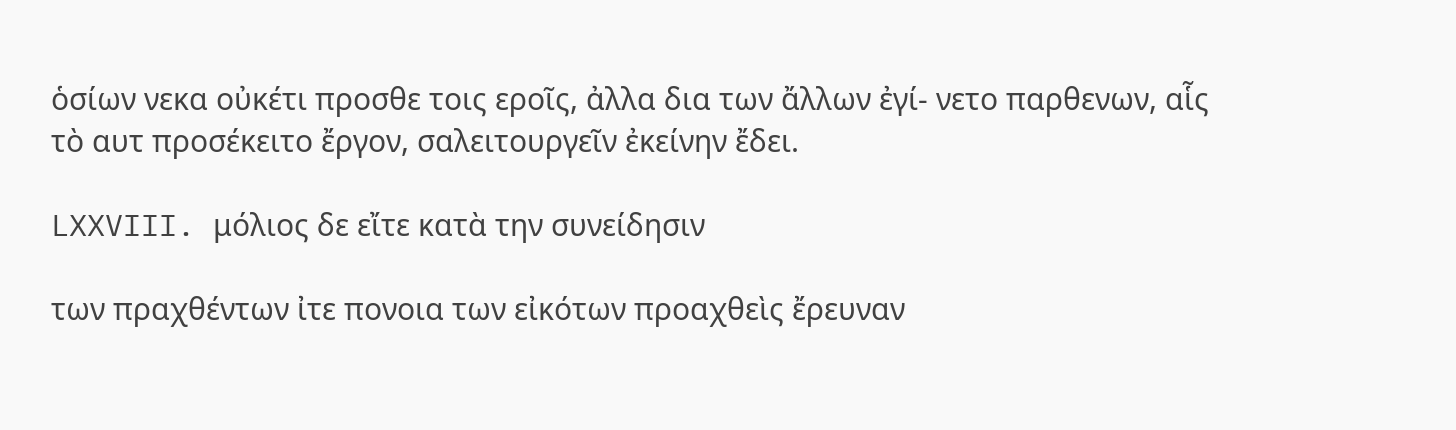ὁσίων νεκα οὐκέτι προσθε τοις εροῖς, ἀλλα δια των ἄλλων ἐγί- νετο παρθενων, αἷς τὸ αυτ προσέκειτο ἔργον, σαλειτουργεῖν ἐκείνην ἔδει.

LXXVIII. μόλιος δε εἴτε κατὰ την συνείδησιν

των πραχθέντων ἰτε πονοια των εἰκότων προαχθεὶς ἔρευναν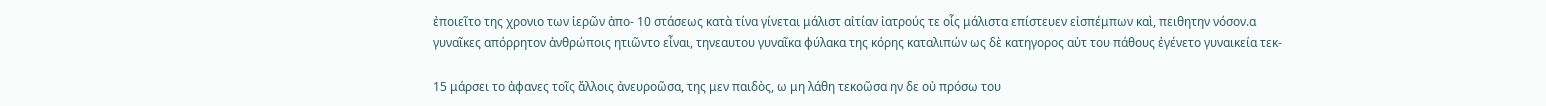ἐποιεῖτο της χρονιο των ἱερῶν ἀπο- 10 στάσεως κατὰ τίνα γίνεται μάλιστ αἰτίαν ἰατρούς τε οἷς μάλιστα επίστευεν εἰσπέμπων καὶ, πειθητην νόσον.α γυναῖκες απόρρητον ἀνθρώποις ητιῶντο εἶναι, τηνεαυτου γυναῖκα φύλακα της κόρης καταλιπών ως δὲ κατηγορος αὐτ του πάθους ἐγένετο γυναικεία τεκ-

15 μάρσει το ἀφανες τοῖς ἄλλοις ἀνευροῶσα, της μεν παιδὸς, ω μη λάθη τεκοῶσα ην δε οὐ πρόσω του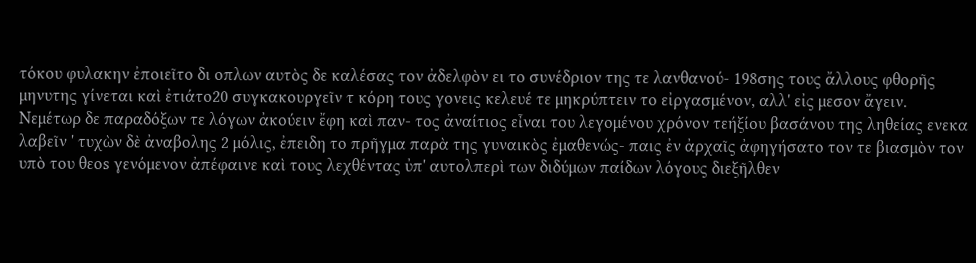τόκου φυλακην ἐποιεῖτο δι οπλων αυτὸς δε καλέσας τον ἀδελφὸν ει το συνέδριον της τε λανθανού- 198σης τους ἄλλους φθορῆς μηνυτης γίνεται καὶ ἐτιάτο20 συγκακουργεῖν τ κόρη τους γονεις κελευέ τε μηκρύπτειν το εἰργασμένον, αλλ' εἰς μεσον ἄγειν. Νεμέτωρ δε παραδόξων τε λόγων ἀκούειν ἔφη καὶ παν- τος ἀναίτιος εἶναι του λεγομένου χρόνον τεήξίου βασάνου της ληθείας ενεκα λαβεῖν ' τυχὼν δὲ ἀναβολης 2 μόλις, ἐπειδη το πρῆγμα παρὰ της γυναικὸς ἐμαθενώς- παις ἐν ἀρχαῖς ἀφηγήσατο τον τε βιασμὸν τον υπὸ του θεos γενόμενον ἀπέφαινε καὶ τους λεχθέντας ὐπ' αυτολπερὶ των διδύμων παίδων λόγους διεξῆλθεν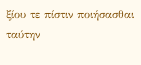ξίου τε πίστιν ποιήσασθαι ταύτην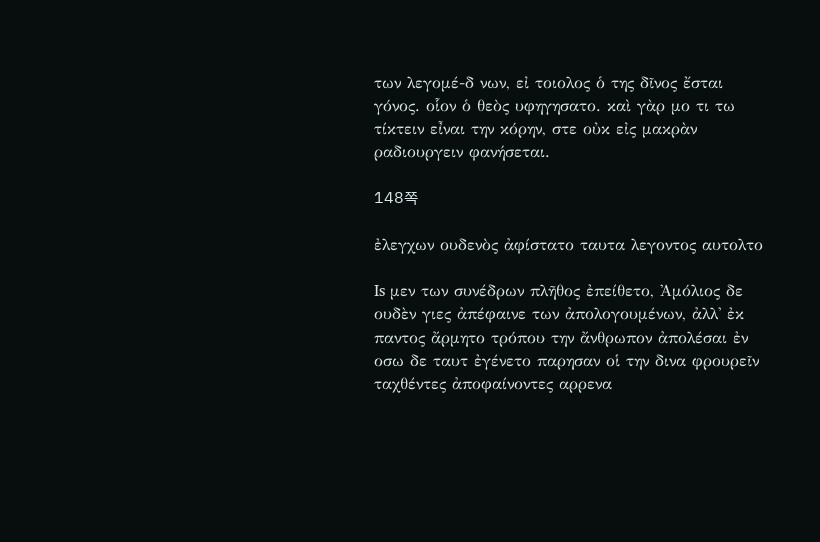των λεγομέ-δ νων, εἰ τοιολος ὁ της δῖνος ἔσται γόνος. οἷον ὁ θεὸς υφηγησατο. καὶ γὰρ μο τι τω τίκτειν εἶναι την κόρην, στε οὐκ εἰς μακρὰν ραδιουργειν φανήσεται.

148쪽

ἐλεγχων ουδενὸς ἀφίστατο ταυτα λεγοντος αυτολτο

Is μεν των συνέδρων πλῆθος ἐπείθετο, Ἀμόλιος δε ουδὲν γιες ἀπέφαινε των ἀπολογουμένων, ἀλλ' ἐκ παντος ἄρμητο τρόπου την ἄνθρωπον ἀπολέσαι ἐν οσω δε ταυτ ἐγένετο παρησαν οἱ την δινα φρουρεῖν ταχθέντες ἀποφαίνοντες αρρενα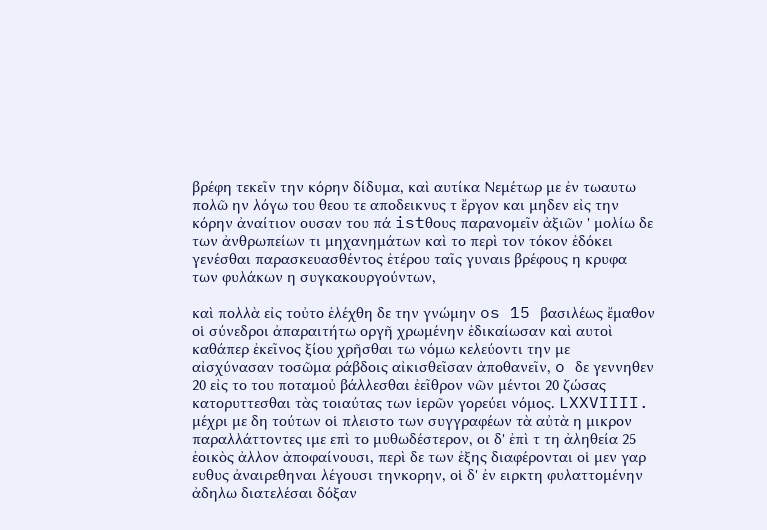βρέφη τεκεῖν την κόρην δίδυμα, καὶ αυτίκα Νεμέτωρ με ἐν τωαυτω πολῶ ην λόγω του θεου τε αποδεικνυς τ ἔργον και μηδεν εἰς την κόρην ἀναίτιον ουσαν του πά istθους παρανομεῖν ἀξιῶν ' μολίω δε των ἀνθρωπείων τι μηχανημάτων καὶ το περὶ τον τόκον ἐδόκει γενέσθαι παρασκευασθέντος ἐτέρου ταῖς γυναιs βρέφους η κρυφα των φυλάκων η συγκακουργούντων,

καὶ πολλὰ εἰς τοὐτο ἐλέχθη δε την γνώμην os 15 βασιλέως ἔμαθον οἱ σύνεδροι ἀπαραιτήτω οργῆ χρωμένην ἐδικαίωσαν καὶ αυτοὶ καθάπερ ἐκεῖνος ξίου χρῆσθαι τω νόμω κελεύοντι την με αἰσχύνασαν τοσῶμα ράβδοις αἰκισθεῖσαν ἀποθανεῖν, o δε γεννηθεν 20 εἰς το του ποταμοὐ βάλλεσθαι ἐεῖθρον νῶν μέντοι 20 ζώσας κατορυττεσθαι τὰς τοιαύτας των ἱερῶν γορεύει νόμος. LXXVIIII. μέχρι με δη τούτων οἱ πλειστο των συγγραφέων τὰ αὐτὰ η μικρον παραλλάττοντες ιμε επὶ το μυθωδέστερον, οι δ' ἐπὶ τ τη ἀληθεία 25 ἐοικὸς ἀλλον ἀποφαίνουσι, περὶ δε των ἐξης διαφέρονται οἱ μεν γαρ ευθυς ἀναιρεθηναι λέγουσι τηνκορην, οἱ δ' ἐν ειρκτη φυλαττομένην ἀδηλω διατελέσαι δόξαν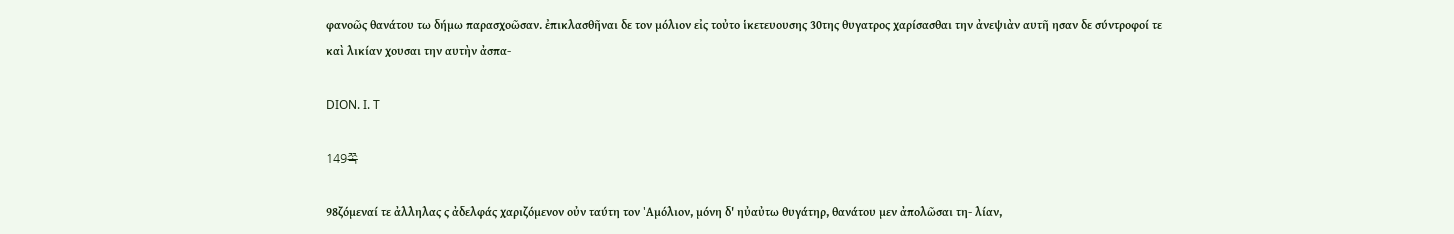φανοῶς θανάτου τω δήμω παρασχοῶσαν. ἐπικλασθῆναι δε τον μόλιον εἰς τοὐτο ἱκετευουσης 30της θυγατρος χαρίσασθαι την ἀνεψιὰν αυτῆ ησαν δε σύντροφοί τε καὶ λικίαν χουσαι την αυτὴν ἀσπα-

DION. I. T

149쪽

98ζόμεναί τε ἀλληλας ς ἀδελφάς χαριζόμενον οὐν ταύτη τον 'Aμόλιον, μόνη δ' ηὐαὐτω θυγάτηρ, θανάτου μεν ἀπολῶσαι τη- λίαν,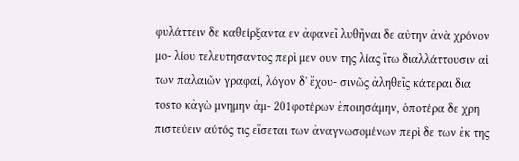φυλάττειν δε καθείρξαντα εν ἀφανεῖ λυθῆναι δε αὐτην ἀνὰ χρόνον μο- λίου τελευτησαντος περὶ μεν ουν της λίας ἴτω διαλλάττουσιν αἱ των παλαιῶν γραφαί, λόγον δ' ἔχου- σινῶς ἀληθεῖς κάτεραι δια τοsτο κἀγὼ μνημην ἀμ- 201φοτέρων ἐποιησάμην, ὁποτέρα δε χρη πιστεύειν αύτός τις εἴσεται των ἀναγνωσομένων περὶ δε των ἐκ της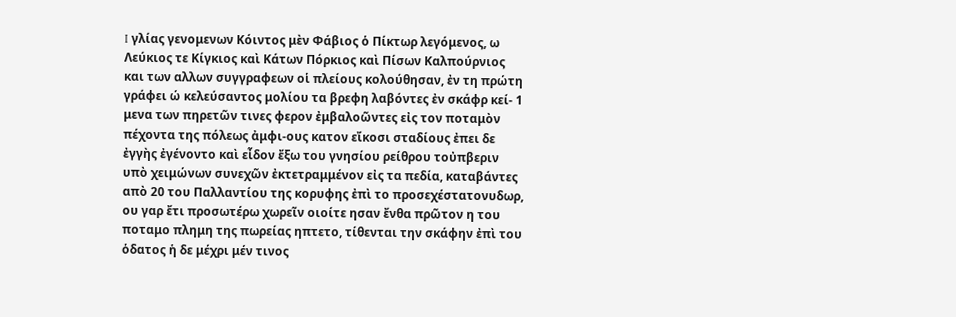I γλίας γενομενων Κόιντος μὲν Φάβιος ὁ Πίκτωρ λεγόμενος, ω Λεύκιος τε Κίγκιος καὶ Κάτων Πόρκιος καὶ Πίσων Καλπούρνιος και των αλλων συγγραφεων οἱ πλείους κολούθησαν, ἐν τη πρώτη γράφει ώ κελεύσαντος μολίου τα βρεφη λαβόντες ἐν σκάφρ κεί- 1 μενα των πηρετῶν τινες φερον ἐμβαλοῶντες εἰς τον ποταμὸν πέχοντα της πόλεως ἀμφι-ους κατον εἴκοσι σταδίους ἐπει δε ἐγγὴς ἐγένοντο καὶ εἶδον ἔξω του γνησίου ρείθρου τοὐπβεριν υπὸ χειμώνων συνεχῶν ἐκτετραμμένον εἰς τα πεδία, καταβάντες απὸ 20 του Παλλαντίου της κορυφης ἐπὶ το προσεχέστατονυδωρ, ου γαρ ἔτι προσωτέρω χωρεῖν οιοίτε ησαν ἔνθα πρῶτον η του ποταμο πλημη της πωρείας ηπτετο, τίθενται την σκάφην ἐπὶ του ὁδατος ἡ δε μέχρι μέν τινος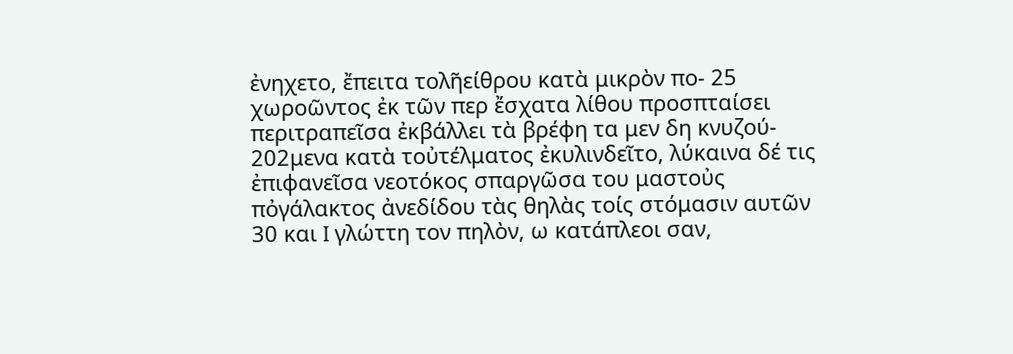ἐνηχετο, ἔπειτα τολῆείθρου κατὰ μικρὸν πο- 25 χωροῶντος ἐκ τῶν περ ἔσχατα λίθου προσπταίσει περιτραπεῖσα ἐκβάλλει τὰ βρέφη τα μεν δη κνυζού- 202μενα κατὰ τοὐτέλματος ἐκυλινδεῖτο, λύκαινα δέ τις ἐπιφανεῖσα νεοτόκος σπαργῶσα του μαστοὐς πὀγάλακτος ἀνεδίδου τὰς θηλὰς τοίς στόμασιν αυτῶν 30 και I γλώττη τον πηλὸν, ω κατάπλεοι σαν,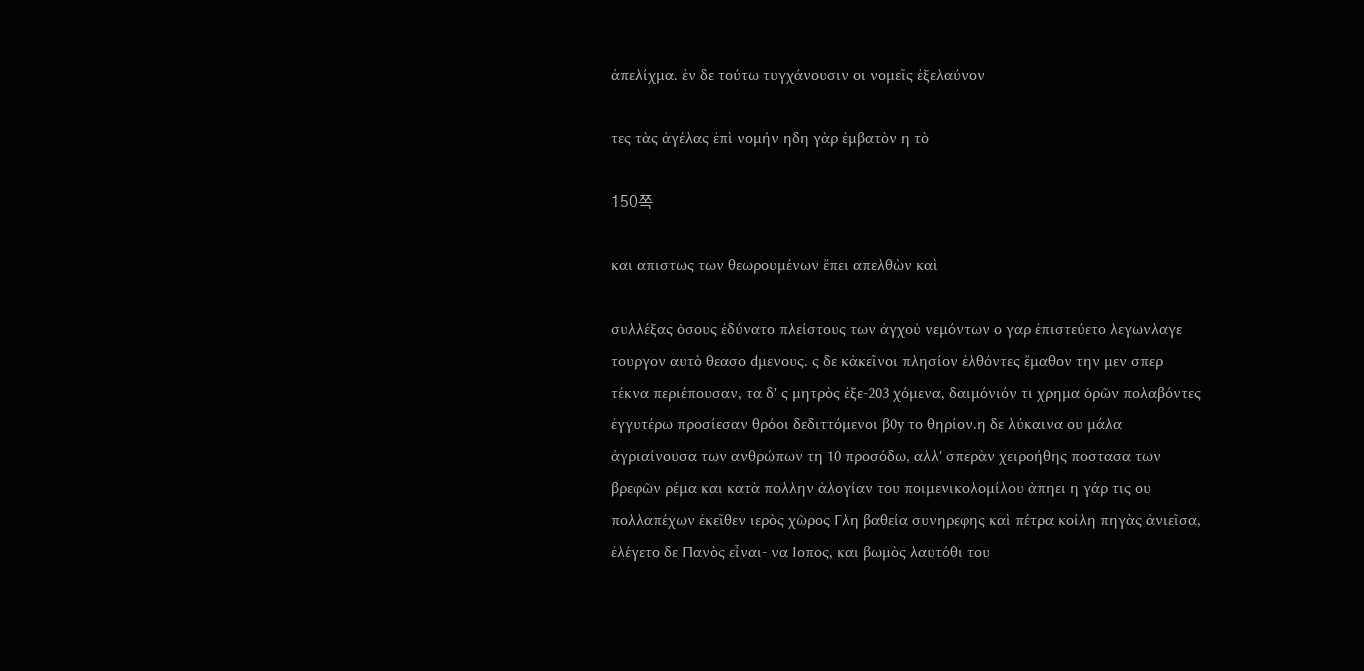ἀπελίχμα. ἐν δε τούτω τυγχάνουσιν οι νομεῖς ἐξελαύνον

τες τὰς ἀγέλας ἐπὶ νομήν ηδη γὰρ ἐμβατὸν η τὸ

150쪽

και απιστως των θεωρουμένων ἔπει απελθὼν καὶ

συλλέξας ὁσους ἐδύνατο πλείστους των ἀγχοὐ νεμόντων ο γαρ ἐπιστεύετο λεγωνλαγε τουργον αυτὸ θεασο dμενους. ς δε κἀκεῖνοι πλησίον ἐλθόντες ἔμαθον την μεν σπερ τέκνα περιέπουσαν, τα δ' ς μητρὸς ἐξε-203 χόμενα, δαιμόνιόν τι χρημα ὁρῶν πολαβόντες ἐγγυτέρω προσίεσαν θρόοι δεδιττόμενοι β0y το θηρίον.η δε λύκαινα ου μάλα ἀγριαίνουσα των ανθρώπων τη 10 προσόδω, αλλ' σπερὰν χειροήθης ποστασα των βρεφῶν ρέμα και κατὰ πολλην ἀλογίαν του ποιμενικολομίλου ἀπηει η γάρ τις ου πολλαπέχων ἐκεῖθεν ιερὸς χῶρος Γλη βαθεία συνηρεφης καὶ πέτρα κοίλη πηγὰς ἀνιεῖσα, ἐλέγετο δε Πανὸς εἶναι- να Ιοπος, και βωμὸς λαυτόθι του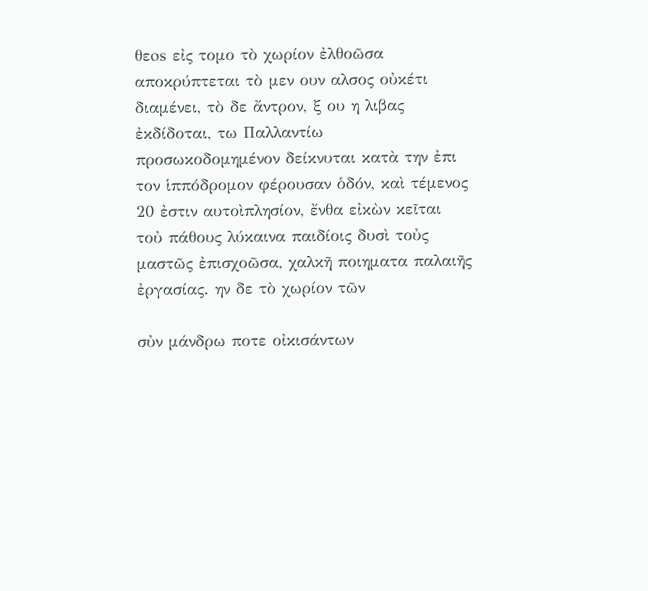θεos εἰς τομο τὸ χωρίον ἐλθοῶσα αποκρύπτεται τὸ μεν ουν αλσος οὐκέτι διαμένει, τὸ δε ἄντρον, ξ ου η λιβας ἐκδίδοται, τω Παλλαντίω προσωκοδομημένον δείκνυται κατὰ την ἐπι τον ἱππόδρομον φέρουσαν ὁδόν, καὶ τέμενος 20 ἐστιν αυτοὶπλησίον, ἔνθα εἰκὼν κεῖται τοὐ πάθους λύκαινα παιδίοις δυσὶ τοὐς μαστῶς ἐπισχοῶσα, χαλκῆ ποιηματα παλαιῆς ἐργασίας. ην δε τὸ χωρίον τῶν

σὐν μάνδρω ποτε οἰκισάντων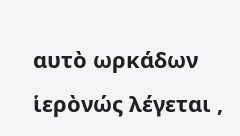αυτὸ ωρκάδων ἱερὸνώς λέγεται ,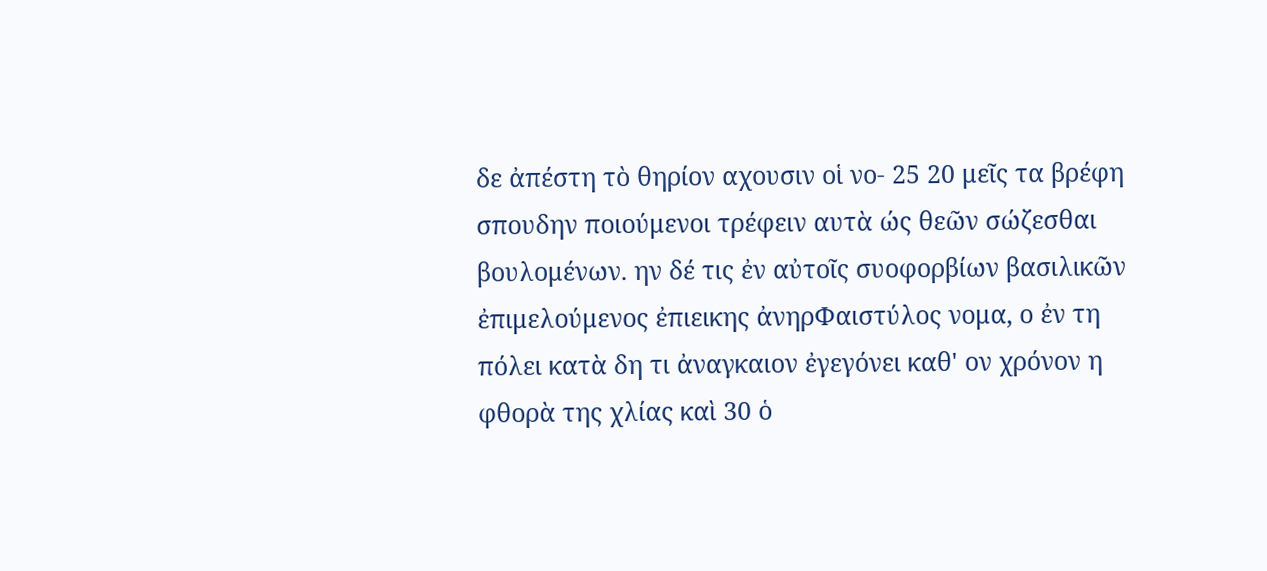δε ἀπέστη τὸ θηρίον αχουσιν οἱ νο- 25 20 μεῖς τα βρέφη σπουδην ποιούμενοι τρέφειν αυτὰ ώς θεῶν σώζεσθαι βουλομένων. ην δέ τις ἐν αὐτοῖς συοφορβίων βασιλικῶν ἐπιμελούμενος ἐπιεικης ἀνηρΦαιστύλος νομα, ο ἐν τη πόλει κατὰ δη τι ἀναγκαιον ἐγεγόνει καθ' ον χρόνον η φθορὰ της χλίας καὶ 30 ὁ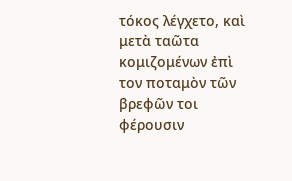τόκος λέγχετο, καὶ μετὰ ταῶτα κομιζομένων ἐπὶ τον ποταμὸν τῶν βρεφῶν τοι φέρουσιν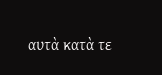αυτὰ κατὰ τε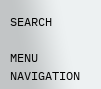SEARCH

MENU NAVIGATION